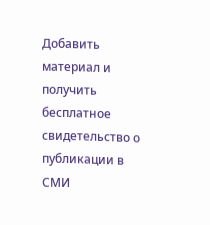Добавить материал и получить бесплатное свидетельство о публикации в СМИ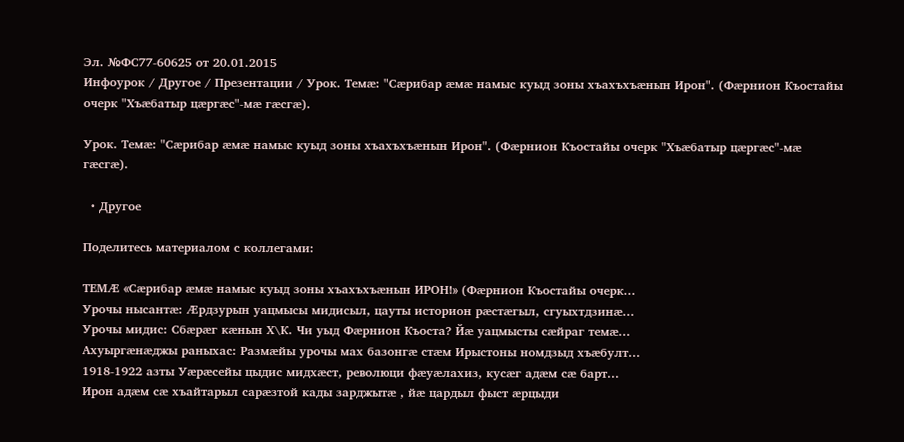Эл. №ФС77-60625 от 20.01.2015
Инфоурок / Другое / Презентации / Урок. Темæ: "Сæрибар æмæ намыс куыд зоны хъахъхъæнын Ирон". (Фæрнион Къостайы очерк "Хъæбатыр цæргæс"-мæ гæсгæ).

Урок. Темæ: "Сæрибар æмæ намыс куыд зоны хъахъхъæнын Ирон". (Фæрнион Къостайы очерк "Хъæбатыр цæргæс"-мæ гæсгæ).

  • Другое

Поделитесь материалом с коллегами:

ТЕМÆ «Сæрибар æмæ намыс куыд зоны хъахъхъæнын ИРОН!» (Фæрнион Къостайы очерк...
Урочы нысантæ: Æрдзурын уацмысы мидисыл, цауты историон рæстæгыл, сгуыхтдзинæ...
Урочы мидис: Сбæрæг кæнын Х\К. Чи уыд Фæрнион Къоста? Йæ уацмысты сæйраг темæ...
Ахуыргæнæджы раныхас: Размæйы урочы мах базонгæ стæм Ирыстоны номдзыд хъæбулт...
1918-1922 азты Уæрæсейы цыдис мидхæст, революци фæуæлахиз, кусæг адæм сæ барт...
Ирон адæм сæ хъайтарыл сарæзтой кады зарджытæ , йæ цардыл фыст æрцыди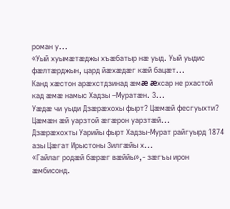роман у...
«Уый хуымæтæджы хъæбатыр нæ уыд. Уый уыдис фæлтæрджын, цард йæхæдæг кæй бацæт...
Канд хæстон арæхстдзинад æмæ æхсар не рхастой кад æмæ намыс Хадзы –Муратæн. З...
Уæдæ чи уыди Дзæрæхохы фырт? Цæмæй фесгуыхти? Цæмæн æй уарзтой æгæрон уарзтæй...
Дзæрæхохты Уарийы фырт Хадзы-Мурат райгуырд 1874 азы Цæгат Ирыстоны Зилгæйы х...
«Гайлаг родæй бæрæг вæййы»,- зæгъы ирон æмбисонд.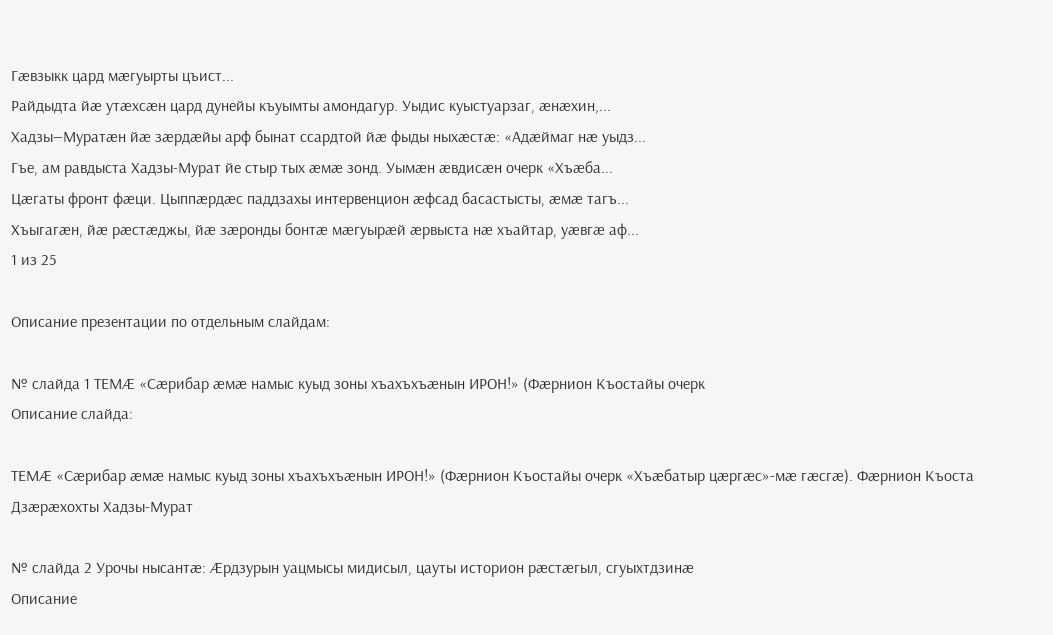Гæвзыкк цард мæгуырты цъист...
Райдыдта йæ утæхсæн цард дунейы къуымты амондагур. Уыдис куыстуарзаг, æнæхин,...
Хадзы—Муратæн йæ зæрдæйы арф бынат ссардтой йæ фыды ныхæстæ: «Адæймаг нæ уыдз...
Гъе, ам равдыста Хадзы-Мурат йе стыр тых æмæ зонд. Уымæн æвдисæн очерк «Хъæба...
Цæгаты фронт фæци. Цыппæрдæс паддзахы интервенцион æфсад басастысты, æмæ тагъ...
Хъыгагæн, йæ рæстæджы, йæ зæронды бонтæ мæгуырæй æрвыста нæ хъайтар, уæвгæ аф...
1 из 25

Описание презентации по отдельным слайдам:

№ слайда 1 ТЕМÆ «Сæрибар æмæ намыс куыд зоны хъахъхъæнын ИРОН!» (Фæрнион Къостайы очерк
Описание слайда:

ТЕМÆ «Сæрибар æмæ намыс куыд зоны хъахъхъæнын ИРОН!» (Фæрнион Къостайы очерк «Хъæбатыр цæргæс»-мæ гæсгæ). Фæрнион Къоста Дзæрæхохты Хадзы-Мурат

№ слайда 2 Урочы нысантæ: Æрдзурын уацмысы мидисыл, цауты историон рæстæгыл, сгуыхтдзинæ
Описание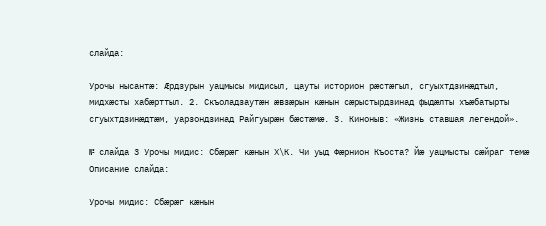слайда:

Урочы нысантæ: Æрдзурын уацмысы мидисыл, цауты историон рæстæгыл, сгуыхтдзинæдтыл, мидхæсты хабæрттыл. 2. Скъоладзаутæн æвзæрын кæнын сæрыстырдзинад фыдæлты хъæбатырты сгуыхтдзинæдтæм, уарзондзинад Райгуырæн бæстæмæ. 3. Киноныв: «Жизнь ставшая легендой».

№ слайда 3 Урочы мидис: Сбæрæг кæнын Х\К. Чи уыд Фæрнион Къоста? Йæ уацмысты сæйраг темæ
Описание слайда:

Урочы мидис: Сбæрæг кæнын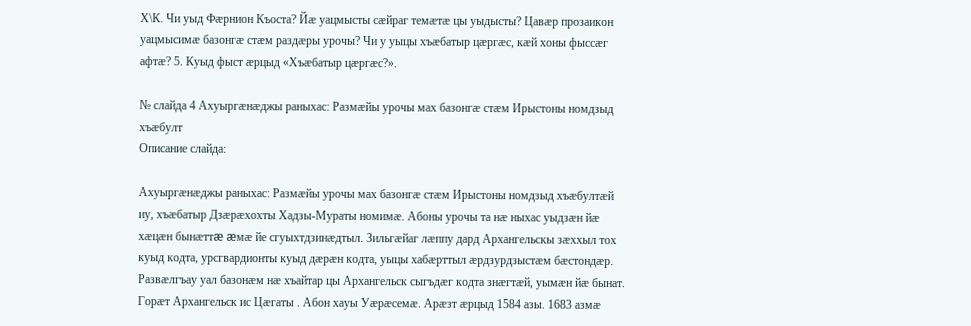Х\К. Чи уыд Фæрнион Къоста? Йæ уацмысты сæйраг темæтæ цы уыдысты? Цавæр прозаикон уацмысимæ базонгæ стæм раздæры урочы? Чи у уыцы хъæбатыр цæргæс, кæй хоны фыссæг афтæ? 5. Куыд фыст æрцыд «Хъæбатыр цæргæс?».

№ слайда 4 Ахуыргæнæджы раныхас: Размæйы урочы мах базонгæ стæм Ирыстоны номдзыд хъæбулт
Описание слайда:

Ахуыргæнæджы раныхас: Размæйы урочы мах базонгæ стæм Ирыстоны номдзыд хъæбултæй иу, хъæбатыр Дзæрæхохты Хадзы-Мураты номимæ. Абоны урочы та нæ ныхас уыдзæн йæ хæцæн бынæттæ æмæ йе сгуыхтдзинæдтыл. Зильгæйаг лæппу дард Архангельскы зæххыл тох куыд кодта, урсгвардионты куыд дæрæн кодта, уыцы хабæрттыл æрдзурдзыстæм бæстондæр. Развæлгъау уал базонæм нæ хъайтар цы Архангельск сыгъдæг кодта знæгтæй, уымæн йæ бынат. Горæт Архангельск ис Цæгаты . Абон хауы Уæрæсемæ. Арæзт æрцыд 1584 азы. 1683 азмæ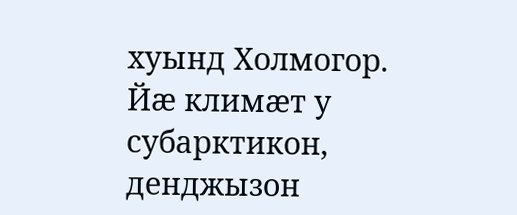хуынд Холмогор. Йæ климæт у субарктикон, денджызон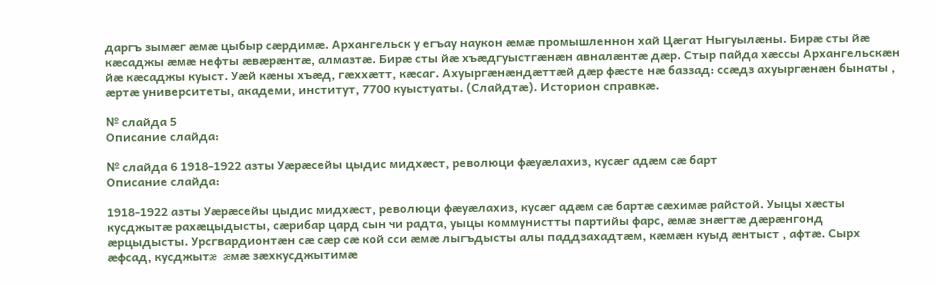даргъ зымæг æмæ цыбыр сæрдимæ. Архангельск у егъау наукон æмæ промышленнон хай Цæгат Ныгуылæны. Бирæ сты йæ кæсаджы æмæ нефты æвæрæнтæ, алмазтæ. Бирæ сты йæ хъæдгуыстгæнæн авналæнтæ дæр. Стыр пайда хæссы Архангельскæн йæ кæсаджы куыст. Уæй кæны хъæд, гæххæтт, кæсаг. Ахуыргæнæндæттæй дæр фæсте нæ баззад: ссæдз ахуыргæнæн бынаты , æртæ университеты, академи, институт, 7700 куыстуаты. (Слайдтæ). Историон справкæ.

№ слайда 5
Описание слайда:

№ слайда 6 1918-1922 азты Уæрæсейы цыдис мидхæст, революци фæуæлахиз, кусæг адæм сæ барт
Описание слайда:

1918-1922 азты Уæрæсейы цыдис мидхæст, революци фæуæлахиз, кусæг адæм сæ бартæ сæхимæ райстой. Уыцы хæсты кусджытæ рахæцыдысты, сæрибар цард сын чи радта, уыцы коммунистты партийы фарс, æмæ знæгтæ дæрæнгонд æрцыдысты. Урсгвардионтæн сæ сæр сæ кой сси æмæ лыгъдысты алы паддзахадтæм, кæмæн куыд æнтыст , афтæ. Сырх æфсад, кусджытæ æмæ зæхкусджытимæ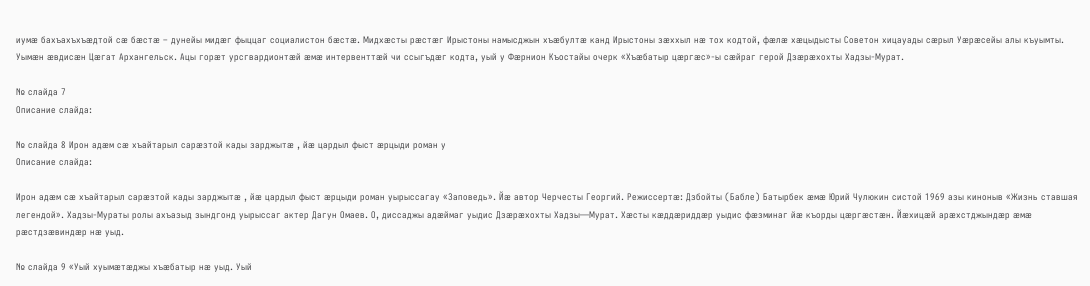иумæ бахъахъхъæдтой сæ бæстæ – дунейы мидæг фыццаг социалистон бæстæ. Мидхæсты рæстæг Ирыстоны намысджын хъæбултæ канд Ирыстоны зæххыл нæ тох кодтой, фæлæ хæцыдысты Советон хицауады сæрыл Уæрæсейы алы къуымты. Уымæн æвдисæн Цæгат Архангельск. Ацы горæт урсгвардионтæй æмæ интервенттæй чи ссыгъдæг кодта, уый у Фæрнион Къостайы очерк «Хъæбатыр цæргæс»-ы сæйраг герой Дзæрæхохты Хадзы-Мурат.

№ слайда 7
Описание слайда:

№ слайда 8 Ирон адæм сæ хъайтарыл сарæзтой кады зарджытæ , йæ цардыл фыст æрцыди роман у
Описание слайда:

Ирон адæм сæ хъайтарыл сарæзтой кады зарджытæ , йæ цардыл фыст æрцыди роман уырыссагау «Заповедь». Йæ автор Черчесты Георгий. Режиссертæ: Дзбойты (Бабле) Батырбек æмæ Юрий Чулюкин систой 1969 азы киноныв «Жизнь ставшая легендой». Хадзы-Мураты ролы ахъазыд зындгонд уырыссаг актер Дагун Омаев. О, диссаджы адæймаг уыдис Дзæрæхохты Хадзы—Мурат. Хæсты кæддæриддæр уыдис фæзминаг йæ къорды цæргæстæн. Йæхицæй арæхстджындæр æмæ рæстдзæвиндæр нæ уыд.

№ слайда 9 «Уый хуымæтæджы хъæбатыр нæ уыд. Уый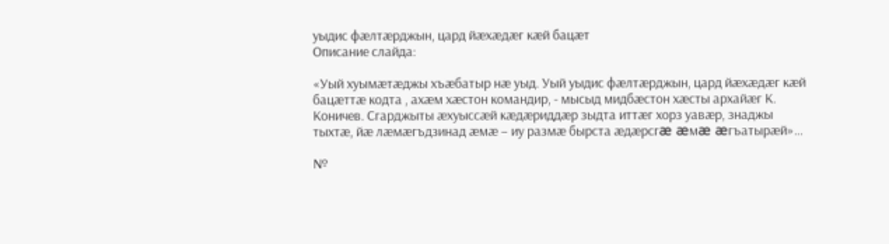уыдис фæлтæрджын, цард йæхæдæг кæй бацæт
Описание слайда:

«Уый хуымæтæджы хъæбатыр нæ уыд. Уый уыдис фæлтæрджын, цард йæхæдæг кæй бацæттæ кодта , ахæм хæстон командир, - мысыд мидбæстон хæсты архайæг К. Коничев. Сгарджыты æхуыссæй кæдæриддæр зыдта иттæг хорз уавæр, знаджы тыхтæ, йæ лæмæгъдзинад æмæ – иу размæ бырста æдæрсгæ æмæ æгъатырæй»…

№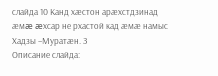слайда 10 Канд хæстон арæхстдзинад æмæ æхсар не рхастой кад æмæ намыс Хадзы –Муратæн. З
Описание слайда: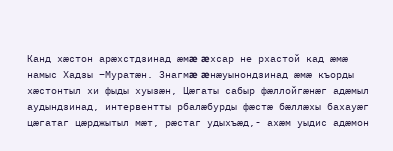Канд хæстон арæхстдзинад æмæ æхсар не рхастой кад æмæ намыс Хадзы –Муратæн. Знагмæ æнæуынондзинад æмæ къорды хæстонтыл хи фыды хуызæн, Цæгаты сабыр фæллойгæнæг адæмыл аудындзинад, интервентты рбалæбурды фæстæ бæллæхы бахауæг цæгатаг цæрджытыл мæт, рæстаг удыхъæд,- ахæм уыдис адæмон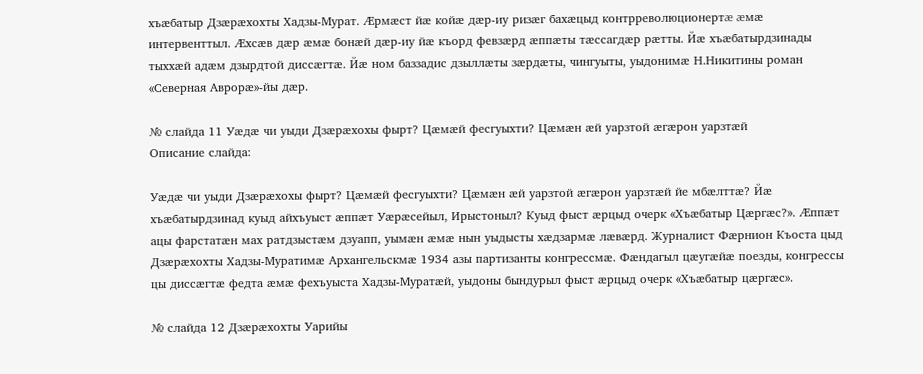хъæбатыр Дзæрæхохты Хадзы-Мурат. Æрмæст йæ койæ дæр-иу ризæг бахæцыд контрреволюционертæ æмæ интервенттыл. Æхсæв дæр æмæ бонæй дæр-иу йæ къорд февзæрд æппæты тæссагдæр рæтты. Йæ хъæбатырдзинады тыххæй адæм дзырдтой диссæгтæ. Йæ ном баззадис дзыллæты зæрдæты, чингуыты, уыдонимæ Н.Никитины роман «Северная Аврорæ»-йы дæр.

№ слайда 11 Уæдæ чи уыди Дзæрæхохы фырт? Цæмæй фесгуыхти? Цæмæн æй уарзтой æгæрон уарзтæй
Описание слайда:

Уæдæ чи уыди Дзæрæхохы фырт? Цæмæй фесгуыхти? Цæмæн æй уарзтой æгæрон уарзтæй йе мбæлттæ? Йæ хъæбатырдзинад куыд айхъуыст æппæт Уæрæсейыл, Ирыстоныл? Куыд фыст æрцыд очерк «Хъæбатыр Цæргæс?». Æппæт ацы фарстатæн мах ратдзыстæм дзуапп, уымæн æмæ нын уыдысты хæдзармæ лæвæрд. Журналист Фæрнион Къоста цыд Дзæрæхохты Хадзы-Муратимæ Архангельскмæ 1934 азы партизанты конгрессмæ. Фæндагыл цæугæйæ поезды, конгрессы цы диссæгтæ федта æмæ фехъуыста Хадзы-Муратæй, уыдоны бындурыл фыст æрцыд очерк «Хъæбатыр цæргæс».

№ слайда 12 Дзæрæхохты Уарийы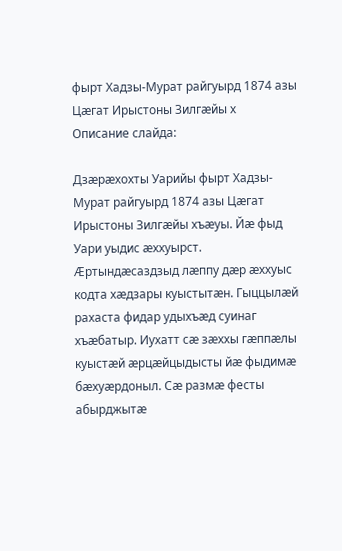фырт Хадзы-Мурат райгуырд 1874 азы Цæгат Ирыстоны Зилгæйы х
Описание слайда:

Дзæрæхохты Уарийы фырт Хадзы-Мурат райгуырд 1874 азы Цæгат Ирыстоны Зилгæйы хъæуы. Йæ фыд Уари уыдис æххуырст. Æртындæсаздзыд лæппу дæр æххуыс кодта хæдзары куыстытæн. Гыццылæй рахаста фидар удыхъæд суинаг хъæбатыр. Иухатт сæ зæххы гæппæлы куыстæй æрцæйцыдысты йæ фыдимæ бæхуæрдоныл. Сæ размæ фесты абырджытæ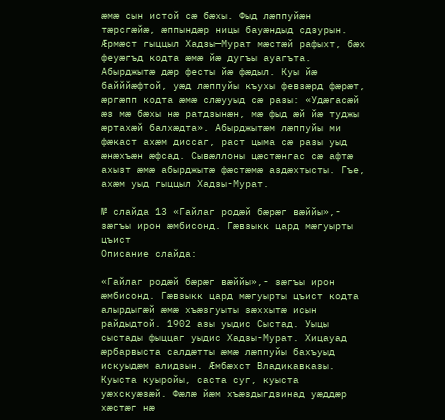æмæ сын истой сæ бæхы. Фыд лæппуйæн тæрсгæйæ, æппындæр ницы бауæндыд сдзурын. Æрмæст гыццыл Хадзы—Мурат мæстæй рафыхт, бæх феуæгъд кодта æмæ йæ дугъы ауагъта. Абырджытæ дæр фесты йæ фæдыл. Куы йæ байййæфтой, уæд лæппуйы къухы февзæрд фæрæт, æргæпп кодта æмæ слæууыд сæ разы: «Удæгасæй æз мæ бæхы нæ ратдзынæн, мæ фыд æй йæ туджы æртахæй балхæдта». Абырджытæм лæппуйы ми фæкаст ахæм диссаг, раст цыма сæ разы уыд æнæхъæн æфсад. Сывæллоны цæстæнгас сæ афтæ ахызт æмæ абырджытæ фæстæмæ аздæхтысты. Гъе, ахæм уыд гыццыл Хадзы-Мурат.

№ слайда 13 «Гайлаг родæй бæрæг вæййы»,- зæгъы ирон æмбисонд. Гæвзыкк цард мæгуырты цъист
Описание слайда:

«Гайлаг родæй бæрæг вæййы»,- зæгъы ирон æмбисонд. Гæвзыкк цард мæгуырты цъист кодта алырдыгæй æмæ хъæзгуыты зæххытæ исын райдыдтой. 1902 азы уыдис Сыстад. Уыцы сыстады фыццаг уыдис Хадзы-Мурат. Хицауад æрбарвыста салдæтты æмæ лæппуйы бахъуыд искуыдæм алидзын. Æмбæхст Владикавказы. Куыста куыройы, саста суг, куыста уæхскуæзæй. Фæлæ йæм хъæздыгдзинад уæддæр хæстæг нæ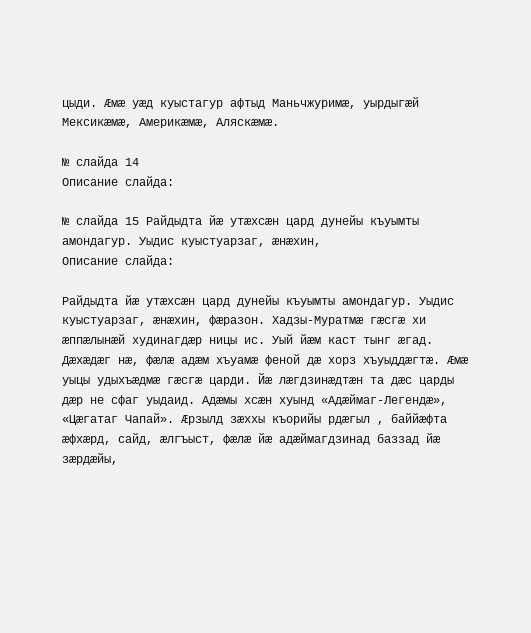цыди. Æмæ уæд куыстагур афтыд Маньчжуримæ, уырдыгæй Мексикæмæ, Америкæмæ, Аляскæмæ.

№ слайда 14
Описание слайда:

№ слайда 15 Райдыдта йæ утæхсæн цард дунейы къуымты амондагур. Уыдис куыстуарзаг, æнæхин,
Описание слайда:

Райдыдта йæ утæхсæн цард дунейы къуымты амондагур. Уыдис куыстуарзаг, æнæхин, фæразон. Хадзы-Муратмæ гæсгæ хи æппæлынæй худинагдæр ницы ис. Уый йæм каст тынг æгад. Дæхæдæг нæ, фæлæ адæм хъуамæ феной дæ хорз хъуыддæгтæ. Æмæ уыцы удыхъæдмæ гæсгæ царди. Йæ лæгдзинæдтæн та дæс царды дæр не сфаг уыдаид. Адæмы хсæн хуынд «Адæймаг-Легендæ», «Цæгатаг Чапай». Æрзылд зæххы къорийы рдæгыл , баййæфта æфхæрд, сайд, æлгъыст, фæлæ йæ адæймагдзинад баззад йæ зæрдæйы,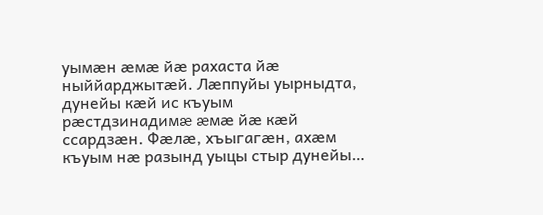уымæн æмæ йæ рахаста йæ ныййарджытæй. Лæппуйы уырныдта, дунейы кæй ис къуым рæстдзинадимæ æмæ йæ кæй ссардзæн. Фæлæ, хъыгагæн, ахæм къуым нæ разынд уыцы стыр дунейы…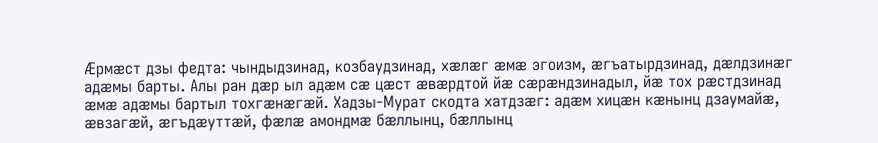Æрмæст дзы федта: чындыдзинад, козбаудзинад, хæлæг æмæ эгоизм, æгъатырдзинад, дæлдзинæг адæмы барты. Алы ран дæр ыл адæм сæ цæст æвæрдтой йæ сæрæндзинадыл, йæ тох рæстдзинад æмæ адæмы бартыл тохгæнæгæй. Хадзы-Мурат скодта хатдзæг: адæм хицæн кæнынц дзаумайæ, æвзагæй, æгъдæуттæй, фæлæ амондмæ бæллынц, бæллынц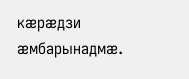кæрæдзи æмбарынадмæ.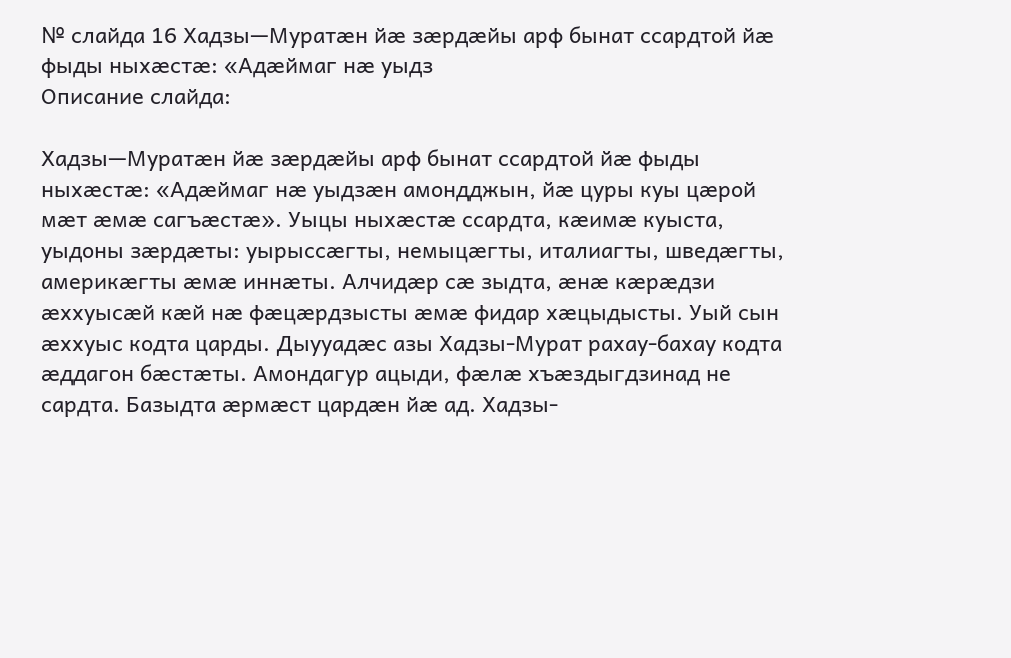№ слайда 16 Хадзы—Муратæн йæ зæрдæйы арф бынат ссардтой йæ фыды ныхæстæ: «Адæймаг нæ уыдз
Описание слайда:

Хадзы—Муратæн йæ зæрдæйы арф бынат ссардтой йæ фыды ныхæстæ: «Адæймаг нæ уыдзæн амондджын, йæ цуры куы цæрой мæт æмæ сагъæстæ». Уыцы ныхæстæ ссардта, кæимæ куыста, уыдоны зæрдæты: уырыссæгты, немыцæгты, италиагты, шведæгты, америкæгты æмæ иннæты. Алчидæр сæ зыдта, æнæ кæрæдзи æххуысæй кæй нæ фæцæрдзысты æмæ фидар хæцыдысты. Уый сын æххуыс кодта царды. Дыууадæс азы Хадзы-Мурат рахау-бахау кодта æддагон бæстæты. Амондагур ацыди, фæлæ хъæздыгдзинад не сардта. Базыдта æрмæст цардæн йæ ад. Хадзы-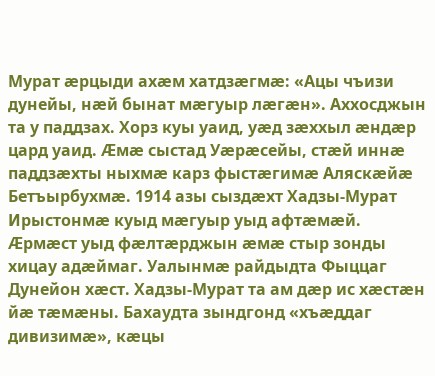Мурат æрцыди ахæм хатдзæгмæ: «Ацы чъизи дунейы, нæй бынат мæгуыр лæгæн». Аххосджын та у паддзах. Хорз куы уаид, уæд зæххыл æндæр цард уаид. Æмæ сыстад Уæрæсейы, стæй иннæ паддзæхты ныхмæ карз фыстæгимæ Аляскæйæ Бетъырбухмæ. 1914 азы сыздæхт Хадзы-Мурат Ирыстонмæ куыд мæгуыр уыд афтæмæй. Æрмæст уыд фæлтæрджын æмæ стыр зонды хицау адæймаг. Уалынмæ райдыдта Фыццаг Дунейон хæст. Хадзы-Мурат та ам дæр ис хæстæн йæ тæмæны. Бахаудта зындгонд «хъæддаг дивизимæ», кæцы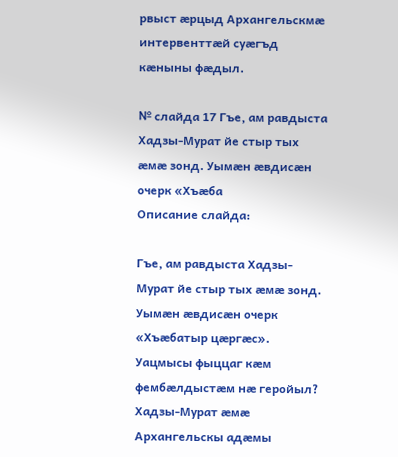рвыст æрцыд Архангельскмæ интервенттæй суæгъд кæныны фæдыл.

№ слайда 17 Гъе, ам равдыста Хадзы-Мурат йе стыр тых æмæ зонд. Уымæн æвдисæн очерк «Хъæба
Описание слайда:

Гъе, ам равдыста Хадзы-Мурат йе стыр тых æмæ зонд. Уымæн æвдисæн очерк «Хъæбатыр цæргæс». Уацмысы фыццаг кæм фембæлдыстæм нæ геройыл? Хадзы-Мурат æмæ Архангельскы адæмы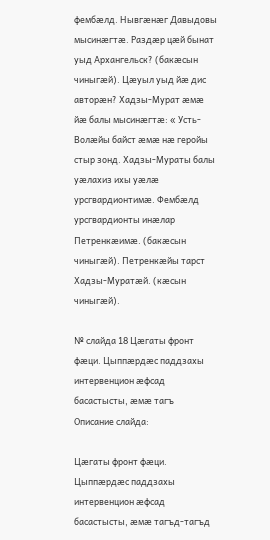фембæлд. Нывгæнæг Давыдовы мысинæгтæ. Раздæр цæй бынат уыд Архангельск? (бакæсын чиныгæй). Цæуыл уыд йæ дис авторæн? Хадзы-Мурат æмæ йæ балы мысинæгтæ: « Усть-Волæйы байст æмæ нæ геройы стыр зонд. Хадзы-Мураты балы уæлахиз ихы уæлæ урсгвардионтимæ. Фембæлд урсгвардионты инæлар Петренкæимæ. (бакæсын чиныгæй). Петренкæйы тарст Хадзы-Муратæй. (кæсын чиныгæй).

№ слайда 18 Цæгаты фронт фæци. Цыппæрдæс паддзахы интервенцион æфсад басастысты, æмæ тагъ
Описание слайда:

Цæгаты фронт фæци. Цыппæрдæс паддзахы интервенцион æфсад басастысты, æмæ тагъд-тагъд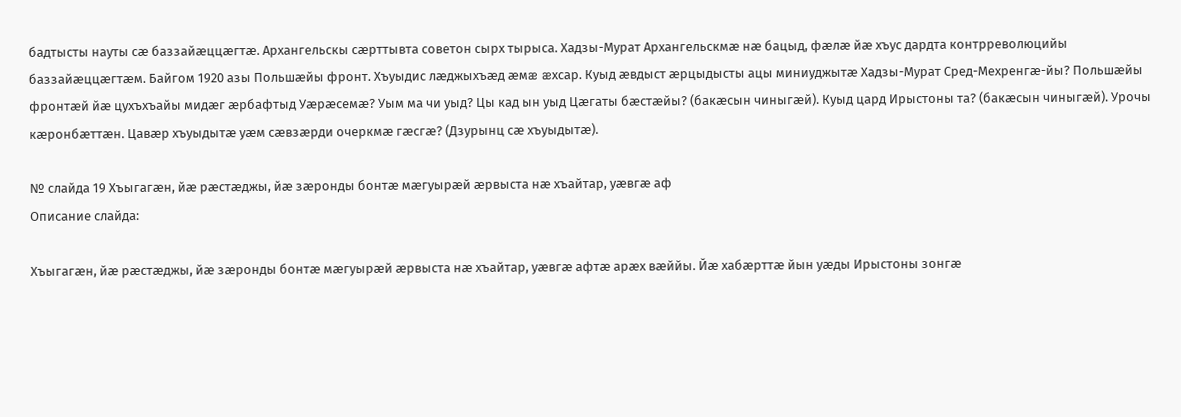бадтысты науты сæ баззайæццæгтæ. Архангельскы сæрттывта советон сырх тырыса. Хадзы-Мурат Архангельскмæ нæ бацыд, фæлæ йæ хъус дардта контрреволюцийы баззайæццæгтæм. Байгом 1920 азы Польшæйы фронт. Хъуыдис лæджыхъæд æмæ æхсар. Куыд æвдыст æрцыдысты ацы миниуджытæ Хадзы-Мурат Сред-Мехренгæ-йы? Польшæйы фронтæй йæ цухъхъайы мидæг æрбафтыд Уæрæсемæ? Уым ма чи уыд? Цы кад ын уыд Цæгаты бæстæйы? (бакæсын чиныгæй). Куыд цард Ирыстоны та? (бакæсын чиныгæй). Урочы кæронбæттæн. Цавæр хъуыдытæ уæм сæвзæрди очеркмæ гæсгæ? (Дзурынц сæ хъуыдытæ).

№ слайда 19 Хъыгагæн, йæ рæстæджы, йæ зæронды бонтæ мæгуырæй æрвыста нæ хъайтар, уæвгæ аф
Описание слайда:

Хъыгагæн, йæ рæстæджы, йæ зæронды бонтæ мæгуырæй æрвыста нæ хъайтар, уæвгæ афтæ арæх вæййы. Йæ хабæрттæ йын уæды Ирыстоны зонгæ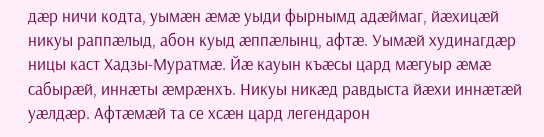дæр ничи кодта, уымæн æмæ уыди фырнымд адæймаг, йæхицæй никуы раппæлыд, абон куыд æппæлынц, афтæ. Уымæй худинагдæр ницы каст Хадзы-Муратмæ. Йæ кауын къæсы цард мæгуыр æмæ сабырæй, иннæты æмрæнхъ. Никуы никæд равдыста йæхи иннæтæй уæлдæр. Афтæмæй та се хсæн цард легендарон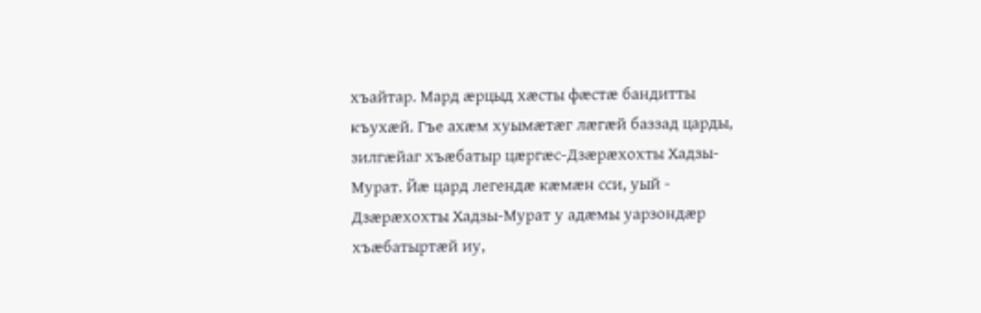хъайтар. Мард æрцыд хæсты фæстæ бандитты къухæй. Гъе ахæм хуымæтæг лæгæй баззад царды, зилгæйаг хъæбатыр цæргæс-Дзæрæхохты Хадзы-Мурат. Йæ цард легендæ кæмæн сси, уый - Дзæрæхохты Хадзы-Мурат у адæмы уарзондæр хъæбатыртæй иу,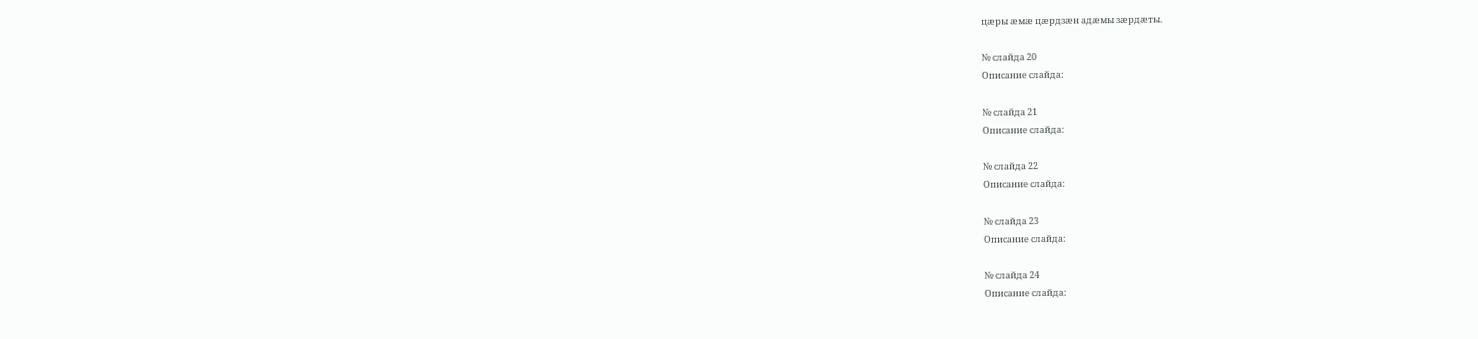цæры æмæ цæрдзæн адæмы зæрдæты.

№ слайда 20
Описание слайда:

№ слайда 21
Описание слайда:

№ слайда 22
Описание слайда:

№ слайда 23
Описание слайда:

№ слайда 24
Описание слайда: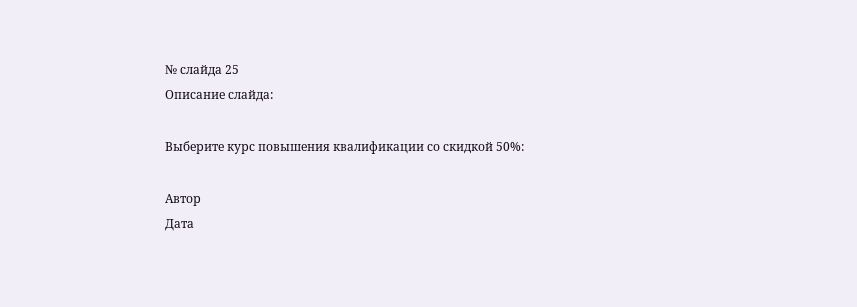№ слайда 25
Описание слайда:

Выберите курс повышения квалификации со скидкой 50%:

Автор
Дата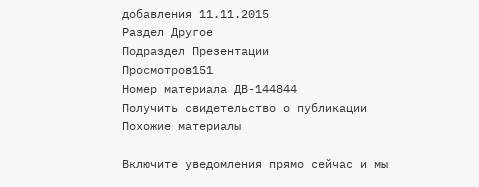добавления 11.11.2015
Раздел Другое
Подраздел Презентации
Просмотров151
Номер материала ДВ-144844
Получить свидетельство о публикации
Похожие материалы

Включите уведомления прямо сейчас и мы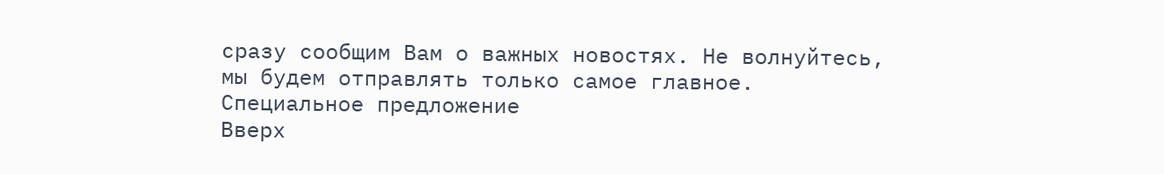сразу сообщим Вам о важных новостях. Не волнуйтесь, мы будем отправлять только самое главное.
Специальное предложение
Вверх